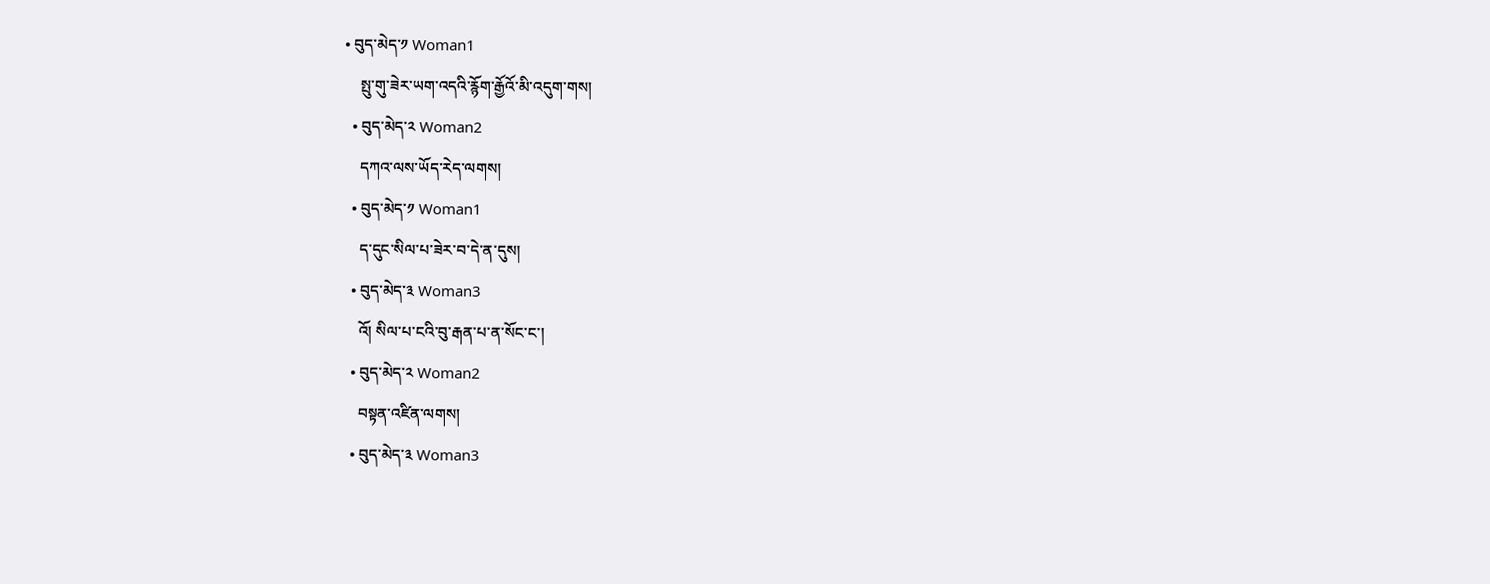• བུད་མེད་༡ Woman1
    སྤུ་གུ་ཟེར་ཡག་འདའི་རྙོག་རྒྱོའོ་མི་འདུག་གས།
  • བུད་མེད་༢ Woman2
    དཀའ་ལས་ཡོད་རེད་ལགས།
  • བུད་མེད་༡ Woman1
    ད་དུང་སིལ་པ་ཟེར་བ་དེ་ན་དུས།
  • བུད་མེད་༣ Woman3
    འོ། སིལ་པ་ངའི་བུ་རྒན་པ་ན་སོང་ང་།
  • བུད་མེད་༢ Woman2
    བསྟན་འཛིན་ལགས།
  • བུད་མེད་༣ Woman3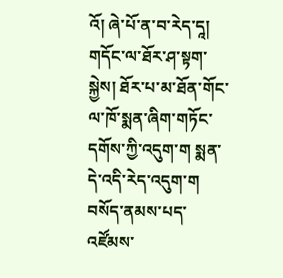འོ། ཞེ་པོ་ན་བ་རེད་དཱ། གདོང་ལ་ཐོར་ཤ་སྟག་སྐྱེས། ཐོར་པ་མ་ཐོན་གོང་ལ་ཁོ་སྨན་ཞིག་གཏོང་དགོས་ཀྱི་འདུག་ག སྨན་དེ་འདི་རེད་འདུག་ག བསོད་ནམས་པད་འཛོམས་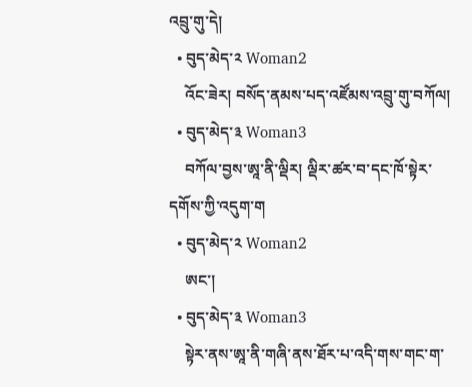འབྲུ་གུ་དེ།
  • བུད་མེད་༢ Woman2
    འོང་ཟེར། བསོད་ནམས་པད་འཛོམས་འབྲུ་གུ་བཀོལ།
  • བུད་མེད་༣ Woman3
    བཀོལ་བྱས་ཨཱ་ནི་ལྡིར། ལྡིར་ཚར་བ་དང་ཁོ་སྟེར་དགོས་ཀྱི་འདུག་ག
  • བུད་མེད་༢ Woman2
    ཨང་།
  • བུད་མེད་༣ Woman3
    སྟེར་ནས་ཨཱ་ནི་གཞི་ནས་ཐོར་པ་འདི་གས་གང་ག་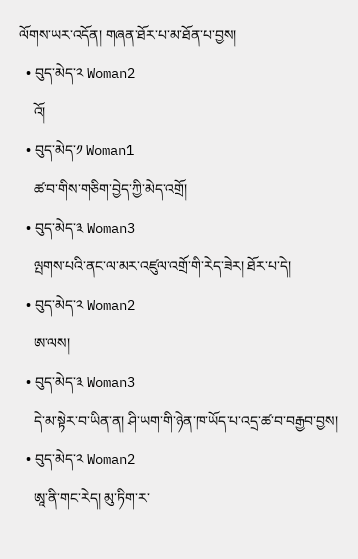ལོགས་ཡར་འདོན། གཞན་ཐོར་པ་མ་ཐོན་པ་བྱས།
  • བུད་མེད་༢ Woman2
    འོ།
  • བུད་མེད་༡ Woman1
    ཚ་བ་གིས་གཅིག་བྱེད་ཀྱི་མེད་འགྲོ།
  • བུད་མེད་༣ Woman3
    ལྤགས་པའི་ནང་ལ་མར་འཛུལ་འགྲོ་གི་རེད་ཟེར། ཐོར་པ་དེ།
  • བུད་མེད་༢ Woman2
    ཨ་ལས།
  • བུད་མེད་༣ Woman3
    དེ་མ་སྟེར་བ་ཡིན་ན། ཤི་ཡག་གི་ཉེན་ཁ་ཡོད་པ་འདྲ་ཚ་བ་བརྒྱབ་བྱས།
  • བུད་མེད་༢ Woman2
    ཨཱ་ནི་གང་རེད། མུ་ཏིག་ར་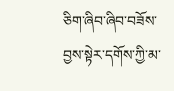ཅིག་ཞིབ་ཞིབ་བཟོས་བྱས་སྟེར་དགོས་ཀྱི་མ་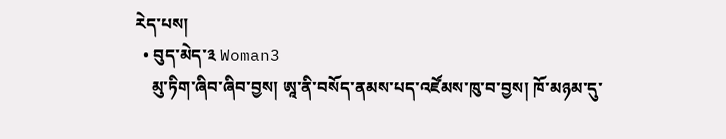རེད་པས།
  • བུད་མེད་༣ Woman3
    མུ་ཏིག་ཞིབ་ཞིབ་བྱས། ཨཱ་ནི་བསོད་ནམས་པད་འཛོམས་ཁུ་བ་བྱས། ཁོ་མཉམ་དུ་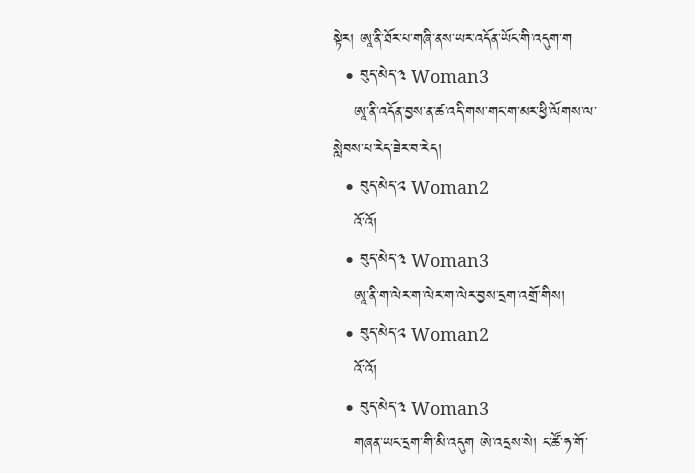སྟེར། ཨཱ་ནི་ཐོར་པ་གཞི་ནས་ཡར་འདོན་ཡོང་གི་འདུག་ག
  • བུད་མེད་༣ Woman3
    ཨཱ་ནི་འདོན་བྱས་ན་ཚ་འདི་གས་གང་ག་མར་ཕྱི་ལོགས་ལ་སླེབས་པ་རེད་ཟེར་བ་རེད།
  • བུད་མེད་༢ Woman2
    འོ་འོ།
  • བུད་མེད་༣ Woman3
    ཨཱ་ནི་ག་ལེར་ག་ལེར་ག་ལེར་བྱས་དྲག་འགྲོ་གིས།
  • བུད་མེད་༢ Woman2
    འོ་འོ།
  • བུད་མེད་༣ Woman3
    གཞན་ཡང་དྲག་གི་མི་འདུག ཨེ་འདྲས་སེ། ང་ཚོ་ཧ་གོ་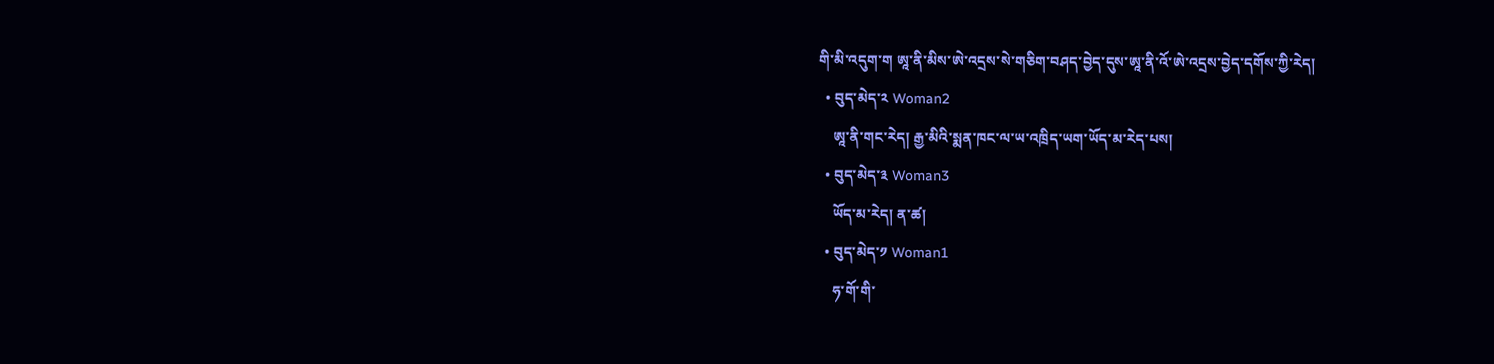གི་མི་འདུག་ག ཨཱ་ནི་མིས་ཨེ་འདྲས་སེ་གཅིག་བཤད་བྱེད་དུས་ཨཱ་ནི་འོ་ཨེ་འདྲས་བྱེད་དགོས་ཀྱི་རེད།
  • བུད་མེད་༢ Woman2
    ཨཱ་ནི་གང་རེད། རྒྱ་མིའི་སྨན་ཁང་ལ་ཡ་འཁྲིད་ཡག་ཡོད་མ་རེད་པས།
  • བུད་མེད་༣ Woman3
    ཡོད་མ་རེད། ན་ཚ།
  • བུད་མེད་༡ Woman1
    ཧ་གོ་གི་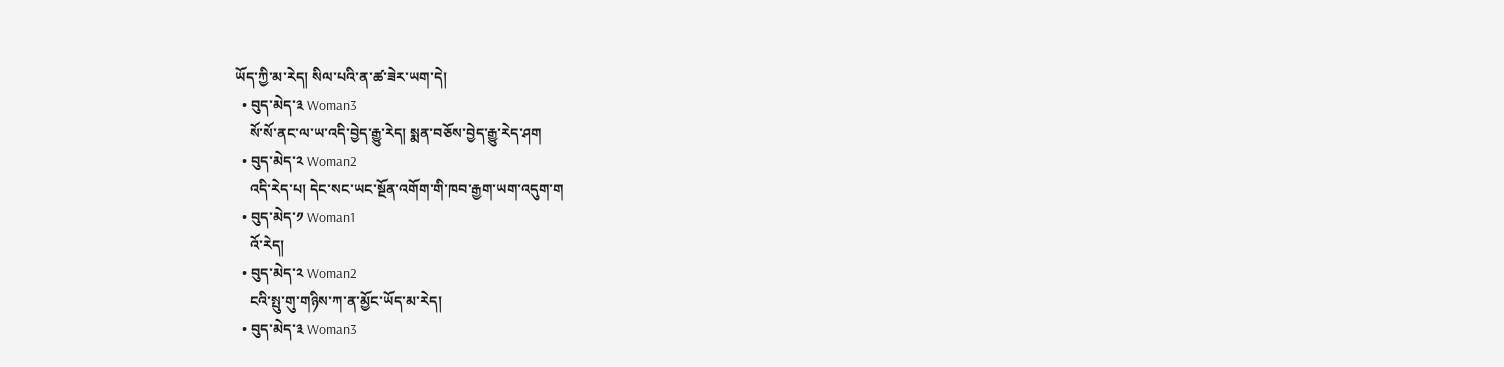ཡོད་ཀྱི་མ་རེད། སིལ་པའི་ན་ཚ་ཟེར་ཡག་དེ།
  • བུད་མེད་༣ Woman3
    སོ་སོ་ནང་ལ་ཡ་འདི་བྱེད་རྒྱུ་རེད། སྨན་བཅོས་བྱེད་རྒྱུ་རེད་ཤག
  • བུད་མེད་༢ Woman2
    འདི་རེད་པ། དེང་སང་ཡང་སྔོན་འགོག་གི་ཁབ་རྒྱག་ཡག་འདུག་ག
  • བུད་མེད་༡ Woman1
    འོ་རེད།
  • བུད་མེད་༢ Woman2
    ངའི་སྤུ་གུ་གཉིས་ཀ་ན་མྱོང་ཡོད་མ་རེད།
  • བུད་མེད་༣ Woman3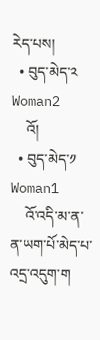རེད་པས།
  • བུད་མེད་༢ Woman2
    འོ།
  • བུད་མེད་༡ Woman1
    འོ་འདི་མ་ན་ན་ཡག་པོ་མེད་པ་འདྲ་འདུག་ག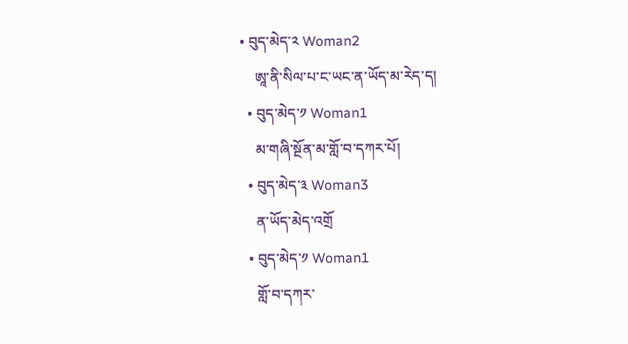• བུད་མེད་༢ Woman2
    ཨཱ་ནི་སིལ་པ་ང་ཡང་ན་ཡོད་མ་རེད་ད།
  • བུད་མེད་༡ Woman1
    མ་གཞི་སྔོན་མ་གློ་བ་དཀར་པོ།
  • བུད་མེད་༣ Woman3
    ན་ཡོད་མེད་འགྲོ
  • བུད་མེད་༡ Woman1
    གློ་བ་དཀར་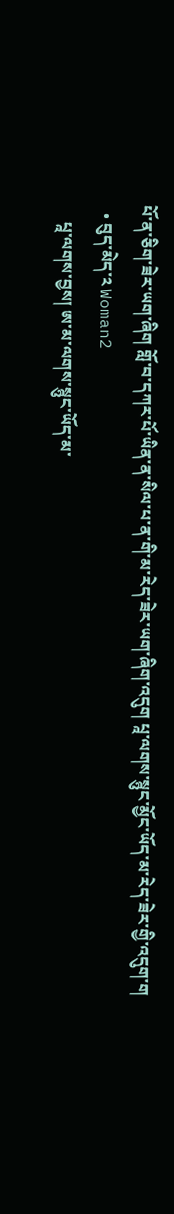པོ་ན་ཅིག་ཟེར་ཡག་ཞིག གློ་བ་དཀར་པོ་ཡིན་ན་སིལ་པ་ན་གི་མ་རེད་ཟེར་ཡག་ཞིག་འདུག པཱ་ལགས་སྙུང་མྱོང་ཡོད་མ་རེད་ཟེར་གྱི་འདུག་ག
  • བུད་མེད་༢ Woman2
    པཱ་ལགས་བྱས། ཨ་མ་ལགས་སྙུང་ཡོད་མ་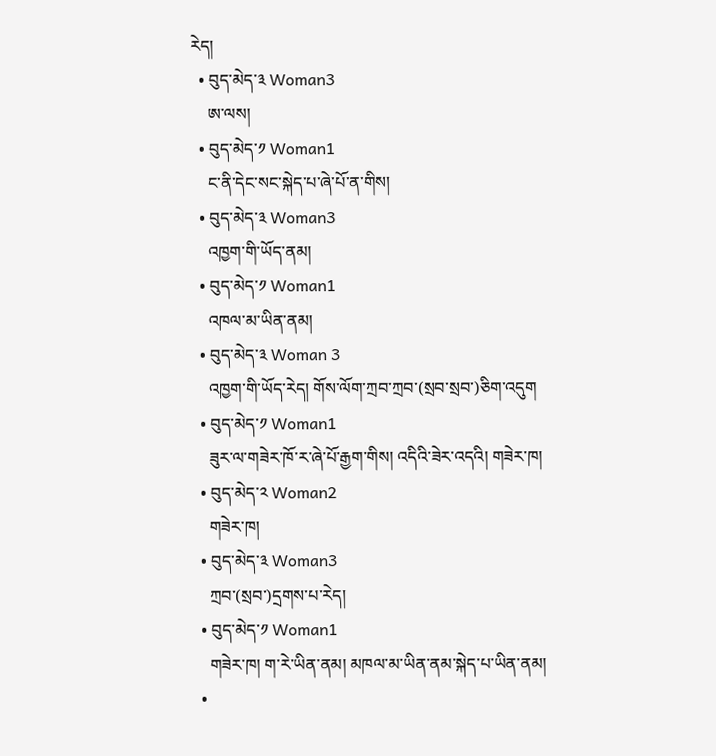རེད།
  • བུད་མེད་༣ Woman3
    ཨ་ལས།
  • བུད་མེད་༡ Woman1
    ང་ནི་དེང་སང་སྐེད་པ་ཞེ་པོ་ན་གིས།
  • བུད་མེད་༣ Woman3
    འཁྱག་གི་ཡོད་ནམ།
  • བུད་མེད་༡ Woman1
    འཁལ་མ་ཡིན་ནམ།
  • བུད་མེད་༣ Woman 3
    འཁྱག་གི་ཡོད་རེད། གོས་ལོག་ཀྲབ་ཀྲབ་(སྲབ་སྲབ་)ཅིག་འདུག
  • བུད་མེད་༡ Woman1
    ཟུར་ལ་གཟེར་ཁོ་ར་ཞེ་པོ་རྒྱག་གིས། འདིའི་ཟེར་འདའི། གཟེར་ཁ།
  • བུད་མེད་༢ Woman2
    གཟེར་ཁ།
  • བུད་མེད་༣ Woman3
    ཀྲབ་(སྲབ་)དྲགས་པ་རེད།
  • བུད་མེད་༡ Woman1
    གཟེར་ཁ། ག་རེ་ཡིན་ནམ། མཁལ་མ་ཡིན་ནམ་སྐེད་པ་ཡིན་ནམ།
  •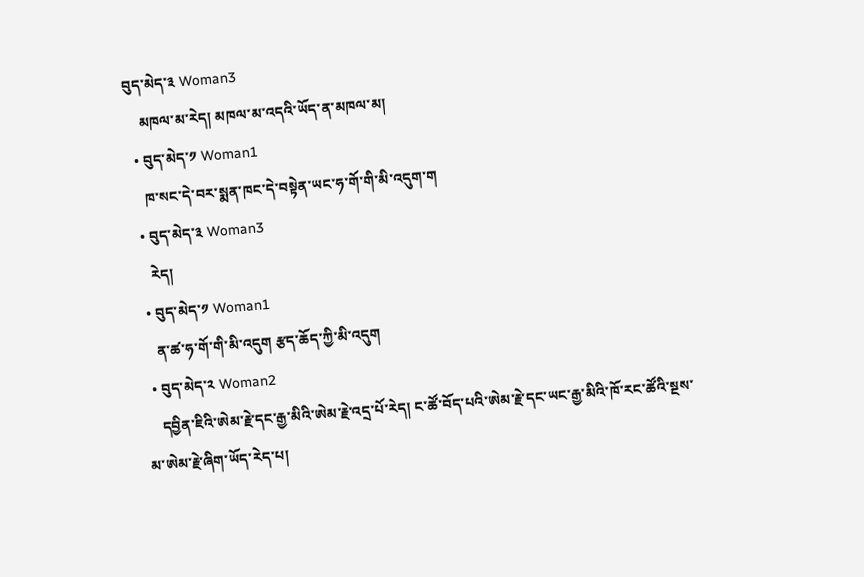བུད་མེད་༣ Woman3
    མཁལ་མ་རེད། མཁལ་མ་འདའི་ཡོད་ན་མཁལ་མ།
  • བུད་མེད་༡ Woman1
    ཁ་སང་དེ་བར་སྨན་ཁང་དེ་བསྟེན་ཡང་ཧ་གོ་གི་མི་འདུག་ག
  • བུད་མེད་༣ Woman3
    རེད།
  • བུད་མེད་༡ Woman1
    ན་ཚ་ཧ་གོ་གི་མི་འདུག རྩད་ཆོད་ཀྱི་མི་འདུག
  • བུད་མེད་༢ Woman2
    དབྱིན་ཇིའི་ཨེམ་རྗེ་དང་རྒྱ་མིའི་ཨེམ་རྗེ་འདྲ་པོ་རེད། ང་ཚོ་བོད་པའི་ཨེམ་རྗེ་དང་ཡང་རྒྱ་མིའི་ཁོ་རང་ཚོའི་སྔས་མ་ཨེམ་རྗེ་ཞིག་ཡོད་རེད་པ།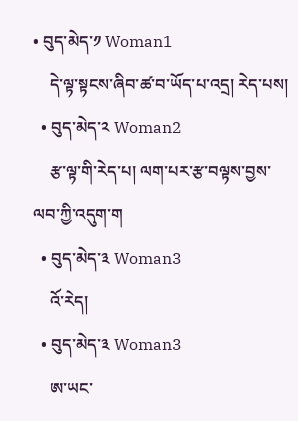• བུད་མེད་༡ Woman1
    དེ་ལྟ་སྟངས་ཞིབ་ཚ་བ་ཡོད་པ་འདྲ། རེད་པས།
  • བུད་མེད་༢ Woman2
    རྩ་ལྟ་གི་རེད་པ། ལག་པར་རྩ་བལྟས་བྱས་ལབ་ཀྱི་འདུག་ག
  • བུད་མེད་༣ Woman3
    འོ་རེད།
  • བུད་མེད་༣ Woman3
    ཨ་ཡང་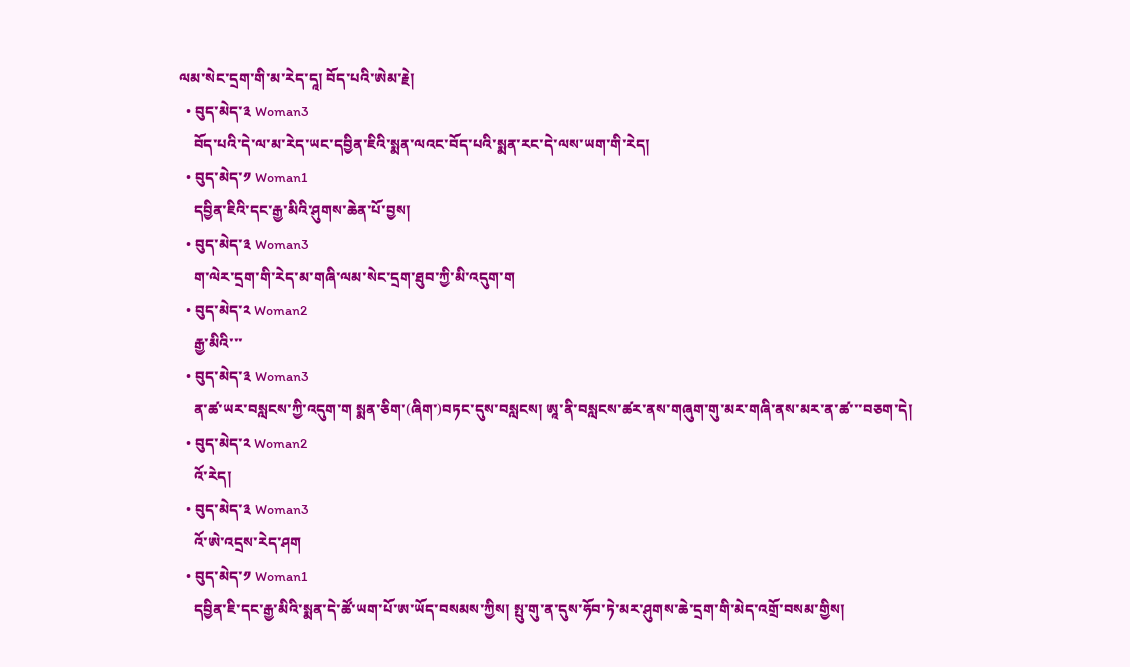ལམ་སེང་དྲག་གི་མ་རེད་དཱ། བོད་པའི་ཨེམ་རྗེ།
  • བུད་མེད་༣ Woman3
    བོད་པའི་དེ་ལ་མ་རེད་ཡང་དབྱིན་ཇིའི་སྨན་ལའང་བོད་པའི་སྨན་རང་དེ་ལས་ཡག་གི་རེད།
  • བུད་མེད་༡ Woman1
    དབྱིན་ཇིའི་དང་རྒྱ་མིའི་ཤུགས་ཆེན་པོ་བྱས།
  • བུད་མེད་༣ Woman3
    ག་ལེར་དྲག་གི་རེད་མ་གཞི་ལམ་སེང་དྲག་ཐུབ་ཀྱི་མི་འདུག་ག
  • བུད་མེད་༢ Woman2
    རྒྱ་མིའི་་་
  • བུད་མེད་༣ Woman3
    ན་ཚ་ཡར་བསླངས་ཀྱི་འདུག་ག སྨན་ཅིག་(ཞིག་)བཏང་དུས་བསླངས། ཨཱ་ནི་བསླངས་ཚར་ནས་གཞུག་གུ་མར་གཞི་ནས་མར་ན་ཚ་་་བཅག་དེ།
  • བུད་མེད་༢ Woman2
    འོ་རེད།
  • བུད་མེད་༣ Woman3
    འོ་ཨེ་འདྲས་རེད་ཤག
  • བུད་མེད་༡ Woman1
    དབྱིན་ཇི་དང་རྒྱ་མིའི་སྨན་དེ་ཚོ་ཡག་པོ་ཨ་ཡོད་བསམས་ཀྱིས། སྤུ་གུ་ན་དུས་ཧོབ་ཏེ་མར་ཤུགས་ཆེ་དྲག་གི་མེད་འགྲོ་བསམ་གྱིས།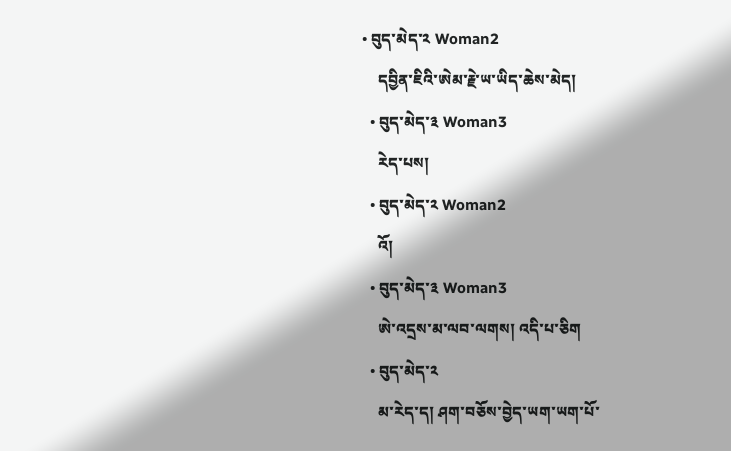• བུད་མེད་༢ Woman2
    དབྱིན་ཇིའི་ཨེམ་རྗེ་ཡ་ཡིད་ཆེས་མེད།
  • བུད་མེད་༣ Woman3
    རེད་པས།
  • བུད་མེད་༢ Woman2
    འོ།
  • བུད་མེད་༣ Woman3
    ཨེ་འདྲས་མ་ལབ་ལགས། འདི་པ་ཅིག
  • བུད་མེད་༢
    མ་རེད་ད། ཤག་བཅོས་བྱེད་ཡག་ཡག་པོ་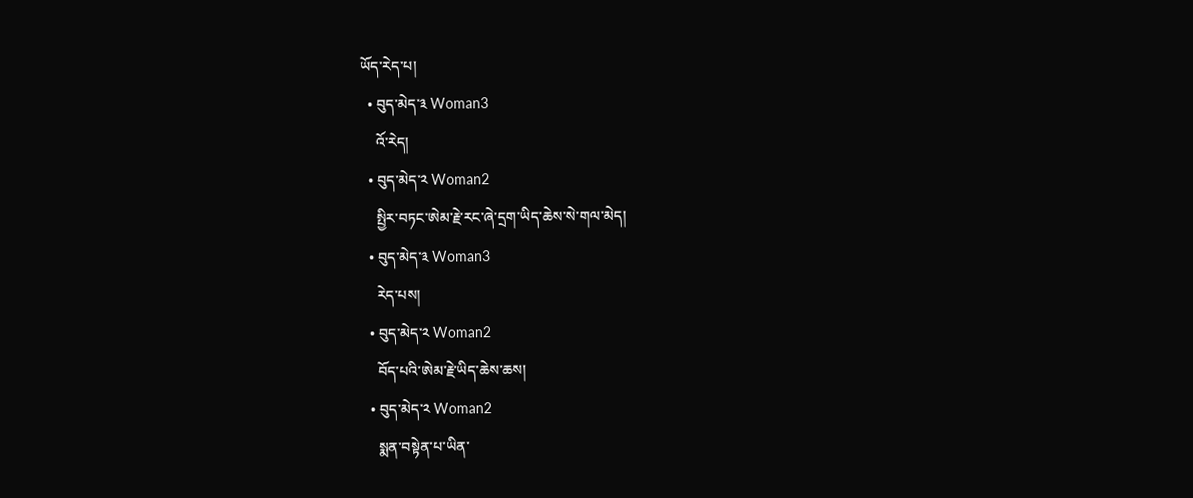ཡོད་རེད་པ།
  • བུད་མེད་༣ Woman3
    འོ་རེད།
  • བུད་མེད་༢ Woman2
    སྤྱིར་བཏང་ཨེམ་རྗེ་རང་ཞེ་དྲག་ཡིད་ཆེས་སེ་གལ་མེད།
  • བུད་མེད་༣ Woman3
    རེད་པས།
  • བུད་མེད་༢ Woman2
    བོད་པའི་ཨེམ་རྗེ་ཡིད་ཆེས་ཆས།
  • བུད་མེད་༢ Woman2
    སྨན་བསྟེན་པ་ཡིན་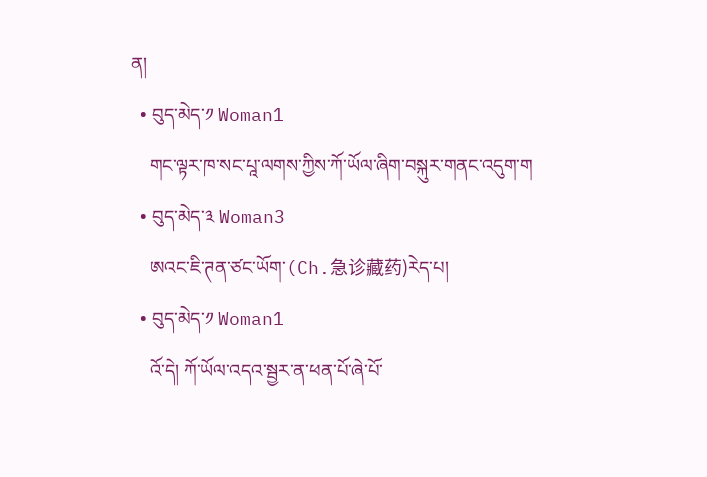ན།
  • བུད་མེད་༡ Woman1
    གང་ལྟར་ཁ་སང་པཱ་ལགས་ཀྱིས་ཀོ་ཡོལ་ཞིག་བསྐུར་གནང་འདུག་ག
  • བུད་མེད་༣ Woman3
    ཨའང་ཇི་ཊན་ཙང་ཡོག་(Ch.急诊藏药)རེད་པ།
  • བུད་མེད་༡ Woman1
    འོ་དེ། ཀོ་ཡོལ་འདའ་སྦྱར་ན་ཕན་པོ་ཞེ་པོ་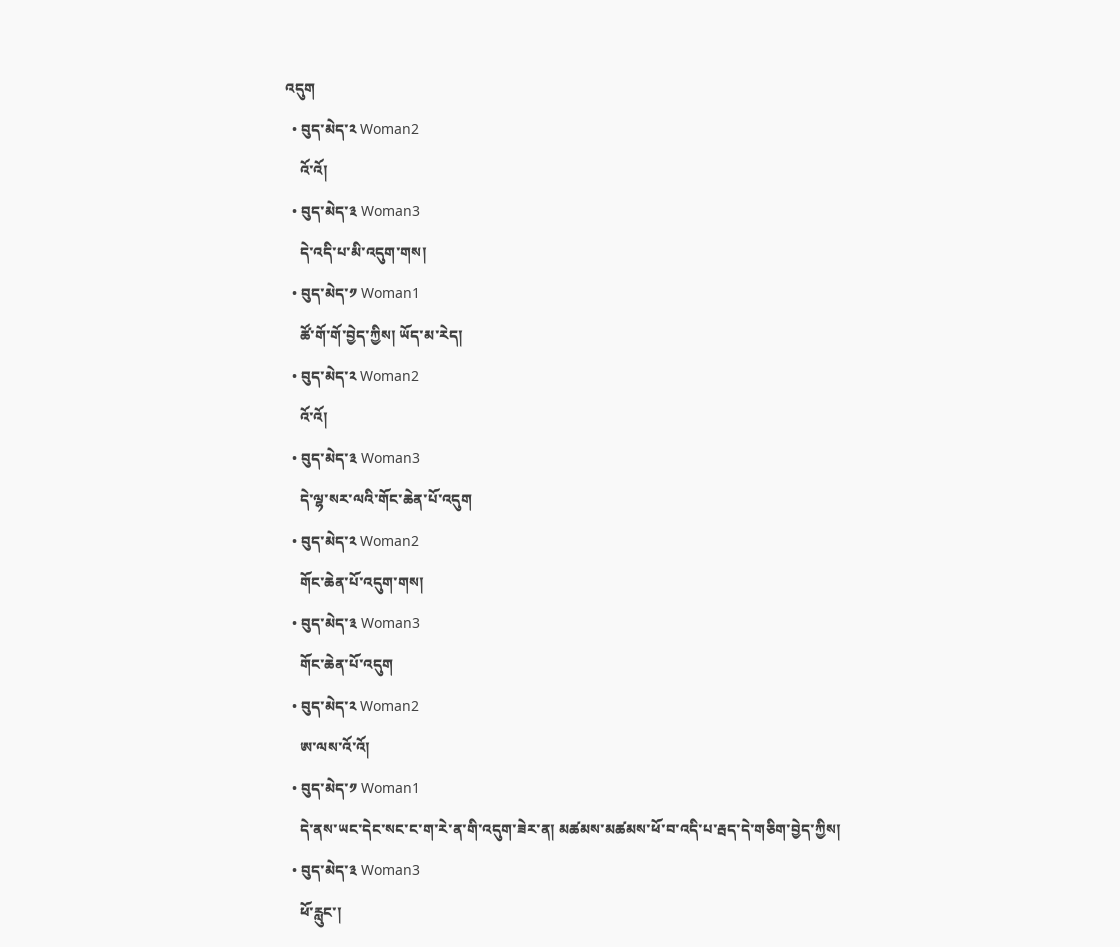འདུག
  • བུད་མེད་༢ Woman2
    འོ་འོ།
  • བུད་མེད་༣ Woman3
    དེ་འདི་པ་མི་འདུག་གས།
  • བུད་མེད་༡ Woman1
    ཚོ་གོ་གོ་བྱེད་ཀྱིས། ཡོད་མ་རེད།
  • བུད་མེད་༢ Woman2
    འོ་འོ།
  • བུད་མེད་༣ Woman3
    དེ་ལྷ་སར་ལའི་གོང་ཆེན་པོ་འདུག
  • བུད་མེད་༢ Woman2
    གོང་ཆེན་པོ་འདུག་གས།
  • བུད་མེད་༣ Woman3
    གོང་ཆེན་པོ་འདུག
  • བུད་མེད་༢ Woman2
    ཨ་ལས་འོ་འོ།
  • བུད་མེད་༡ Woman1
    དེ་ནས་ཡང་དེང་སང་ང་ག་རེ་ན་གི་འདུག་ཟེར་ན། མཚམས་མཚམས་ཕོ་བ་འདི་པ་རྦད་དེ་གཅིག་བྱེད་ཀྱིས།
  • བུད་མེད་༣ Woman3
    ཕོ་རླུང་།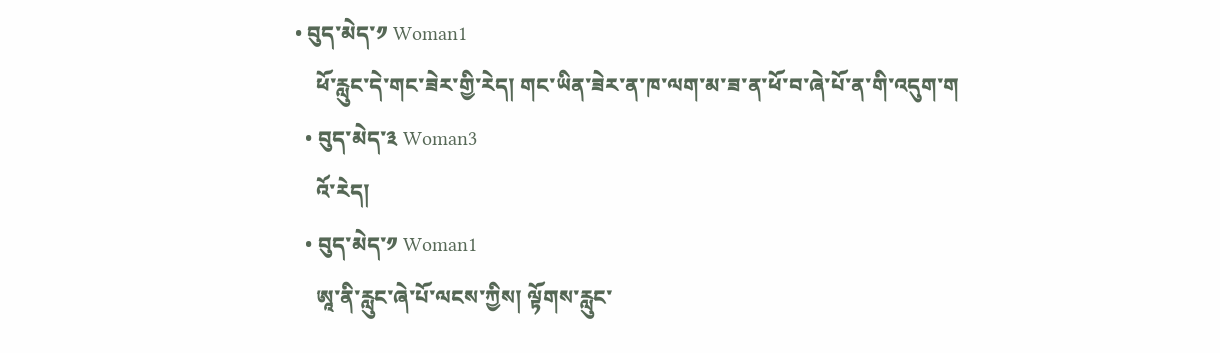• བུད་མེད་༡ Woman1
    ཕོ་རླུང་དེ་གང་ཟེར་གྱི་རེད། གང་ཡིན་ཟེར་ན་ཁ་ལག་མ་ཟ་ན་ཕོ་བ་ཞེ་པོ་ན་གི་འདུག་ག
  • བུད་མེད་༣ Woman3
    འོ་རེད།
  • བུད་མེད་༡ Woman1
    ཨཱ་ནི་རླུང་ཞེ་པོ་ལངས་ཀྱིས། ལྟོགས་རླུང་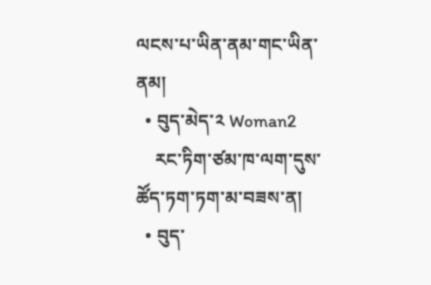ལངས་པ་ཡིན་ནམ་གང་ཡིན་ནམ།
  • བུད་མེད་༢ Woman2
    རང་ཏིག་ཙམ་ཁ་ལག་དུས་ཚོད་ཏག་ཏག་མ་བཟས་ན།
  • བུད་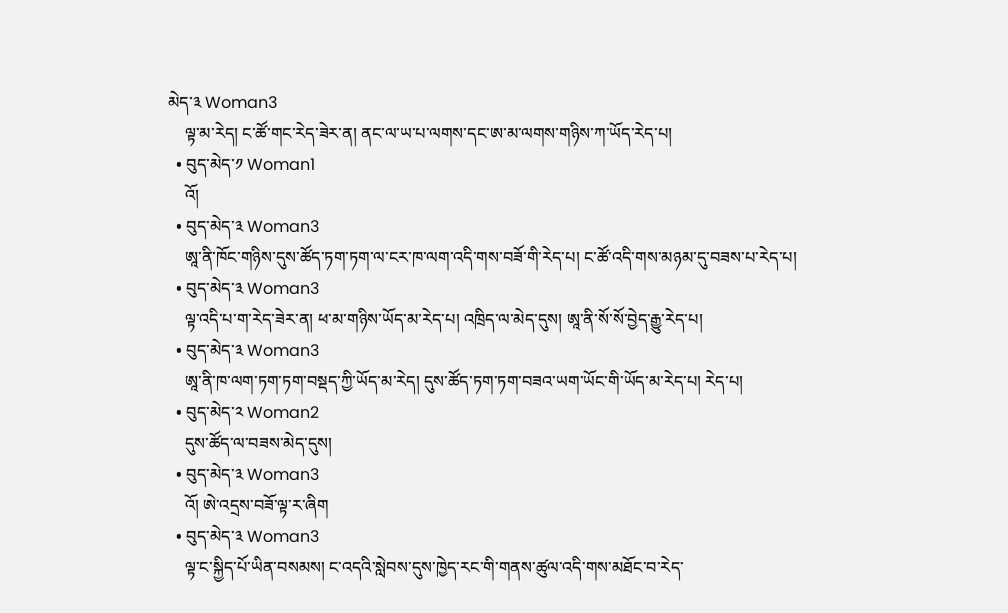མེད་༣ Woman3
    ལྟ་མ་རེད། ང་ཚོ་གང་རེད་ཟེར་ན། ནང་ལ་ཡ་པ་ལགས་དང་ཨ་མ་ལགས་གཉིས་ཀ་ཡོད་རེད་པ།
  • བུད་མེད་༡ Woman1
    འོ།
  • བུད་མེད་༣ Woman3
    ཨཱ་ནི་ཁོང་གཉིས་དུས་ཚོད་ཏག་ཏག་ལ་ངར་ཁ་ལག་འདི་གས་བཟོ་གི་རེད་པ། ང་ཚོ་འདི་གས་མཉམ་དུ་བཟས་པ་རེད་པ།
  • བུད་མེད་༣ Woman3
    ལྟ་འདི་པ་ག་རེད་ཟེར་ན། ཕ་མ་གཉིས་ཡོད་མ་རེད་པ། འཁྲིད་ལ་མེད་དུས། ཨཱ་ནི་སོ་སོ་བྱེད་རྒྱུ་རེད་པ།
  • བུད་མེད་༣ Woman3
    ཨཱ་ནི་ཁ་ལག་ཏག་ཏག་བསྡད་ཀྱི་ཡོད་མ་རེད། དུས་ཚོད་ཏག་ཏག་བཟའ་ཡག་ཡོང་གི་ཡོད་མ་རེད་པ། རེད་པ།
  • བུད་མེད་༢ Woman2
    དུས་ཚོད་ལ་བཟས་མེད་དུས།
  • བུད་མེད་༣ Woman3
    འོ། ཨེ་འདྲས་བཟོ་ལྟ་ར་ཞིག
  • བུད་མེད་༣ Woman3
    ལྟ་ང་སྐྱིད་པོ་ཡིན་བསམས། ང་འདའི་སླེབས་དུས་ཁྱེད་རང་གི་གནས་ཚུལ་འདི་གས་མཐོང་བ་རེད་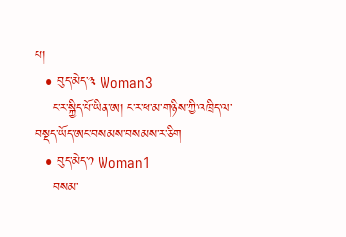པ།
  • བུད་མེད་༣ Woman3
    ང་ར་སྐྱིད་པོ་ཡིན་ཨ། ང་ར་ཕ་མ་གཉིས་ཀྱི་འཁྲིད་ལ་བསྡད་ཡོད་ཨང་བསམས་བསམས་ར་ཅིག
  • བུད་མེད་༡ Woman1
    བསམ་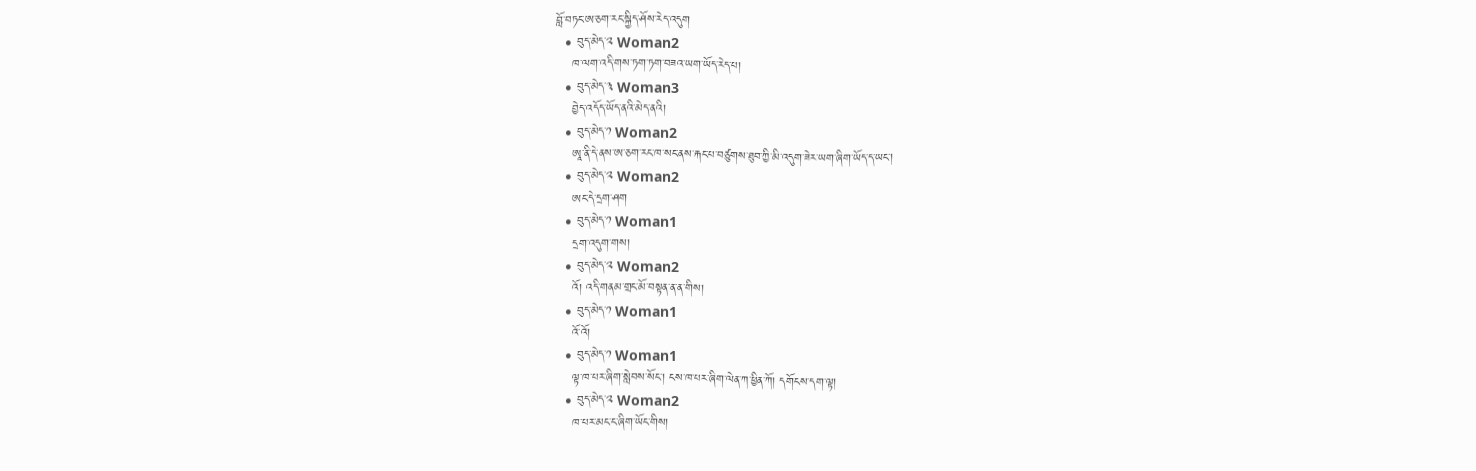བློ་བཏང་ཨ་ཅག་རང་སྐྱིད་ཤོས་རེད་འདུག
  • བུད་མེད་༢ Woman2
    ཁ་ལག་འདི་གས་ཏག་ཏག་བཟའ་ཡག་ཡོད་རེད་པ།
  • བུད་མེད་༣ Woman3
    བྱེད་འདོད་ཡོད་ནའི་མེད་ནའི།
  • བུད་མེད་༡ Woman2
    ཨཱ་ནི་དེ་ནས་ཨ་ཅག་རང་ཁ་སང་ནས་རྐང་པ་བཙུགས་ཐུབ་ཀྱི་མི་འདུག་ཟེར་ཡག་ཞིག་ཡོད་ད་ཡང་།
  • བུད་མེད་༢ Woman2
    ཨང་དེ་དྲག་ཤག
  • བུད་མེད་༡ Woman1
    དྲག་འདུག་གས།
  • བུད་མེད་༢ Woman2
    འོ། འདི་གནམ་གྲང་མོ་བསྟན་ན་ན་གིས།
  • བུད་མེད་༡ Woman1
    འོ་འོ།
  • བུད་མེད་༡ Woman1
    ལྟ་ཁ་པར་ཞིག་སླེབས་སོང་། ངས་ཁ་པར་ཞིག་ལེན་ཀ་ཕྱིན་ཀོ། དགོངས་དག་ལྟ།
  • བུད་མེད་༢ Woman2
    ཁ་པར་མང་ང་ཞིག་ཡོང་གིས།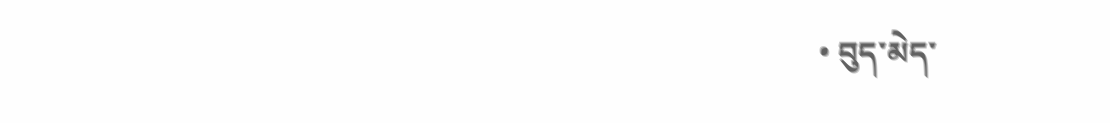• བུད་མེད་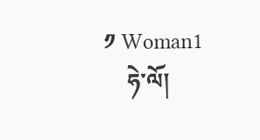༡ Woman1
    ཧེ་ལོ།